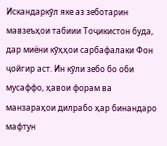Искандаркӯл яке аз зеботарин мавзеъҳои табиии Тоҷикистон буда, дар миёни кӯҳҳои сарбафалаки Фон ҷойгир аст. Ин кӯли зебо бо оби мусаффо, ҳавои форам ва манзараҳои дилрабо ҳар бинандаро мафтун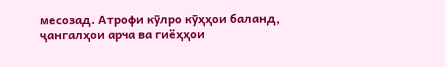месозад. Атрофи кӯлро кӯҳҳои баланд, ҷангалҳои арча ва гиёҳҳои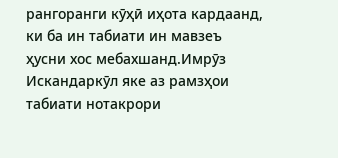рангоранги кӯҳӣ иҳота кардаанд, ки ба ин табиати ин мавзеъ ҳусни хос мебахшанд.Имрӯз Искандаркӯл яке аз рамзҳои табиати нотакрори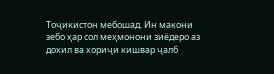Тоҷикистон мебошад. Ин макони зебо ҳар сол меҳмонони зиёдеро аз дохил ва хориҷи кишвар ҷалб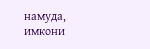намуда, имкони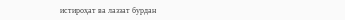истироҳат ва лаззат бурдан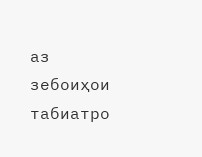аз зебоиҳои табиатро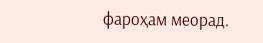фароҳам меорад.